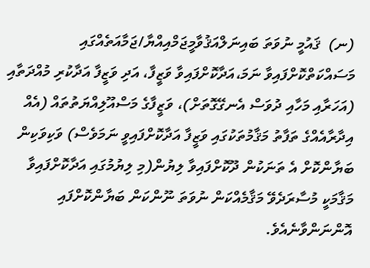(ނ)  ޤައުމީ ނުވަތަ ބައިނަލްއަޤުވާމީޖަމްއިއްޔާ/ޖަމާއަތެއްގައި މަސައްކަތްކޮށްފައިވާ ނަމަ،އަދާކޮށްފައިވާ ވަޒީފާ، އަދި ވަޒީފާ އަދާކުރި މުއްދަތާއި (އަހަރާއި މަހާއި ދުވަސް އެނގޭގޮތަށް)، ވަޒީފާގެ މަސްއޫލިއްޔަތުތައް (އެއް އިދާރާއެއްގެ ތަފާތު މަޤާމުތަކުގައި ވަޒީފާ އަދާކޮށްފައިވީ ނަމަވެސް) ވަކިވަކިން ބަޔާންކޮށް އެ ތަނަކުން ދޫކޮށްފައިވާ ލިޔުން(މި ލިޔުމުގައި އަދާކޮށްފައިވާ މަޤާމަކީ މުސާރަދެވޭ މަޤާމެއްކަން ނުވަތަ ނޫންކަން ބަޔާންކޮށްފައި އޮންނަންވާނެއެވެ.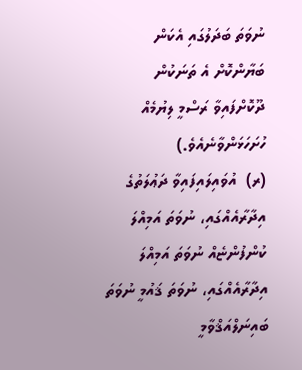ނުވަތަ ބަދަލުގައި އެކަން ބަޔާންކޮށް އެ ތަނަކުން ދޫކޮށްފައިވާ ރަސްމީ ލިޔުމެއް ހުށަހަޅަންވާނެއެވެ.)
(ރ)  އުވައިލައިފައިވާ ދަޢުލަތުގެ އިދާރާއެއްގައި، ނުވަތަ އަމިއްލަ ކުންފުންޏެއް ނުވަތަ އަމިއްލަ އިދާރާއެއްގައި، ނުވަތަ ޤައުމީ ނުވަތަ ބައިނަލްއަޤްވާމީ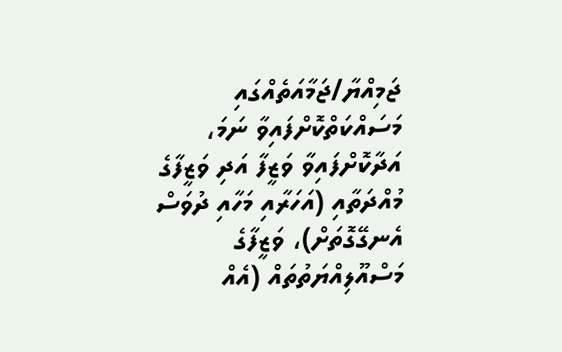ޖަމިއްޔާ/ޖަމާއަތެއްގައި މަސައްކަތްކޮށްފައިވާ ނަމަ،  އަދާކޮށްފައިވާ ވަޒީފާ އަދި ވަޒީފާގެ މުއްދަތާއި (އަހަރާއި މަހާއި ދުވަސް އެނގޭގޮތަށް)، ވަޒީފާގެ މަސްއޫލިއްޔަތުތައް (އެއް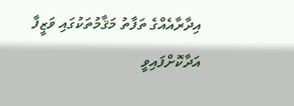އިދާރާއެއްގެ ތަފާތު މަޤާމުތަކުގައި ވަޒީފާ އަދާކޮށްފައިވީ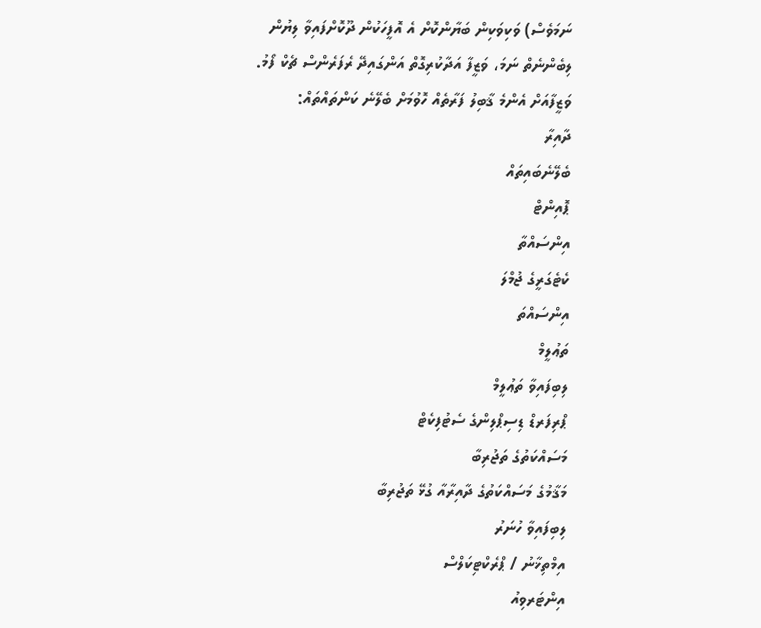ނަމަވެސް) ވަކިވަކިން ބަޔާންކޮށް އެ އޮފީހަކުން ދޫކޮށްފައިވާ ލިޔުން ލިބެންނެތް ނަމަ، ވަޒީފާ އަދާކުރިގޮތް އަންގައިދޭ ރެފަރެންސް ޗެކް ފޯމު.
ވަޒީފާއަށް އެންމެ ޤާބިލު ފަރާތެއް ހޮވުމަށް ބެލޭނެ ކަންތައްތައް:
ދާއިރާ
ބެލޭނެބައިތައް
ޕޮއިންޓް
އިންސައްތާ
ކެޓެގަރީގެ ޖުމްލަ
އިންސައްތަ
ތަޢުލީމް
ލިބިފައިވާ ތަޢުލީމް
ޕްރިފަރޑް ޑިސިޕްލިންގެ ސެޓުފިކެޓް
މަސައްކަތުގެ ތަޖުރިބާ
މަޤާމުގެ މަސައްކަތުގެ ދާއިރާއާ ގުޅޭ ތަޖުރިބާ
ލިބިފައިވާ ހުނަރު
އިމްތިޚާނު / ޕްރެކްޓިކަލްސް
އިންޓަރވިއު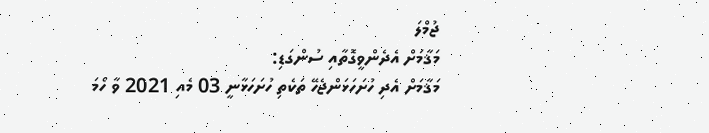ޖުމްލަ
މަޤާމަށް އެދެންވީގޮތާއި ސުންގަޑި:
މަޤާމަށް އެދި ހުށަހަޅަންޖެހޭ ތަކެތި ހުށަހަޅާނީ 03 މެއި 2021 ވާ ހޯމަ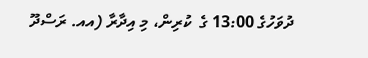ދުވަހުގެ 13:00 ގެ  ކުރިން، މި އިދާރާ (އއ. ރަސްދޫ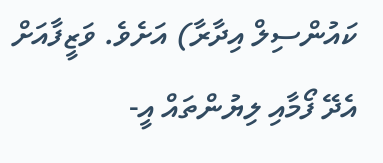ކައުންސިލް އިދާރާ) އަށެވެ. ވަޒީފާއަށް އެދޭ ފޯމާއި ލިޔުންތައް އީ-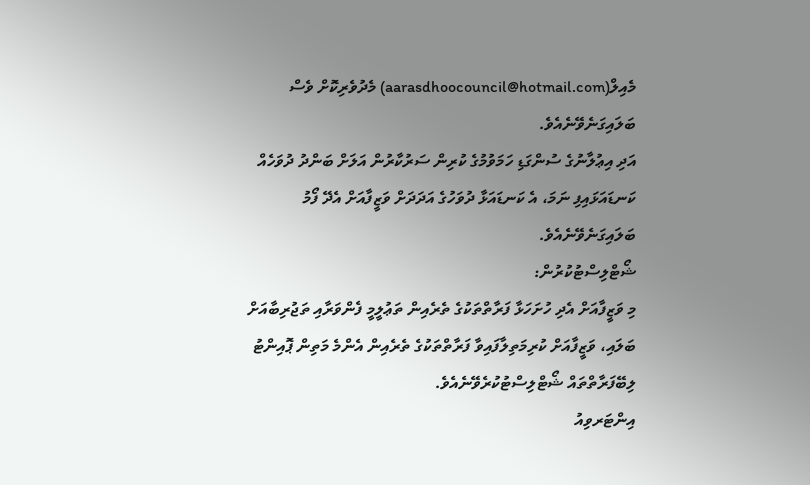މެއިލް(aarasdhoocouncil@hotmail.com) މެދުވެރިކޮށް ވެސް ބަލައިގަނެވޭނެއެވެ.
އަދި އިޢުލާނުގެ ސުންގަޑި ހަމަވުމުގެ ކުރިން ސަރުކާރުން އަލަށް ބަންދު ދުވަހެއް ކަނޑައަޅައިފި ނަމަ، އެ ކަނޑައަޅާ ދުވަހުގެ އަދަދަށް ވަޒީފާއަށް އެދޭ ފޯމު ބަލައިގަނެވޭނެއެވެ.
ޝޯޓްލިސްޓުކުރުން:
މި ވަޒީފާއަށް އެދި ހުށަހަޅާ ފަރާތްތަކުގެ ތެރެއިން ތަޢުލީމީ ފެންވަރާއި ތަޖުރިބާއަށް ބަލައި، ވަޒީފާއަށް ކުރިމަތިލާފައިވާ ފަރާތްތަކުގެ ތެރެއިން އެންމެ މަތިން ޕޮއިންޓު ލިބޭފަރާތްތައް ޝޯޓްލިސްޓުކުރެވޭނެއެވެ.
އިންޓަރވިއު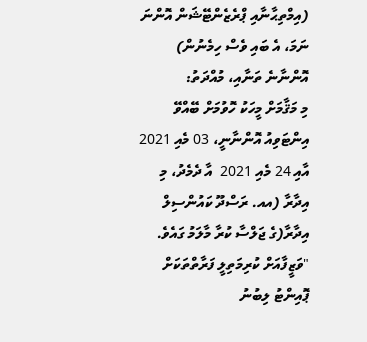(އިމްތިޙާނާއި ޕްރެޒެންޓޭޝަން އޮންނަ ނަމަ، އެ ބައި ވެސް ހިމެނުން) އޮންނާނެ ތަނާއި، މުއްދަތު:
މި މަޤާމަށް މީހަކު ހޮވުމަށް ބޭއްވޭ އިންޓަވިއު އޮންނާނީ، 03 މެއި 2021 އާއި 24 މެއި 2021  އާ ދެމެދު، މި އިދާރާ (އއ. ރަސްދޫ ކައުންސިލް އިދާރާ(ގެ ޖަލްސާ ކުރާ މާލަމު ގައެވެ.
"ވަޒީފާއަށް ކުރިމަތިލީ ފަރާތްތަކަށް ޕޮއިންޓު ލިބުނު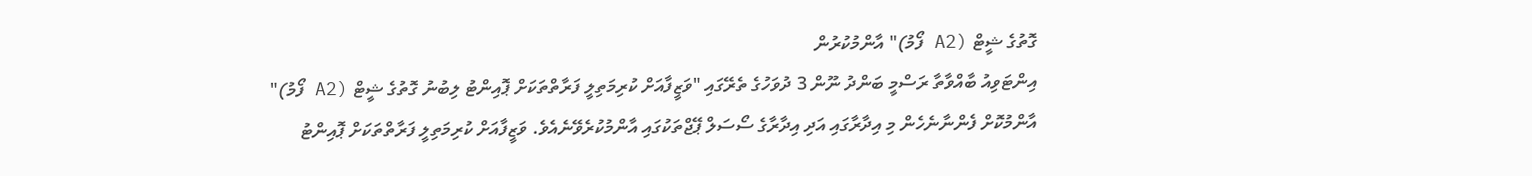ގޮތުގެ ޝީޓް (A2 ފޯމު)" އާންމުކުރުން
އިންޓަވިއު ބާއްވާތާ ރަސްމީ ބަންދު ނޫން 3 ދުވަހުގެ ތެރޭގައި "ވަޒީފާއަށް ކުރިމަތިލީ ފަރާތްތަކަށް ޕޮއިންޓު ލިބުނު ގޮތުގެ ޝީޓް (A2 ފޯމު)" އާންމުކޮށް ފެންނާނެހެން މި އިދާރާގައި އަދި އިދާރާގެ ސޯސަލް ޕޭޖްތަކުގައި އާންމުކުރެވޭނެއެވެ. ވަޒީފާއަށް ކުރިމަތިލީ ފަރާތްތަކަށް ޕޮއިންޓު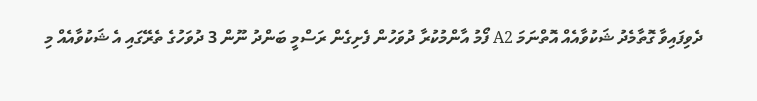ދެވިފައިވާ ގޮތާމެދު ޝަކުވާއެއް އޮތްނަމަ A2 ފޯމު އާންމުކުރާ ދުވަހުން ފެށިގެން ރަސްމީ ބަންދު ނޫން 3 ދުވަހުގެ ތެރޭގައި އެ ޝަކުވާއެއް މި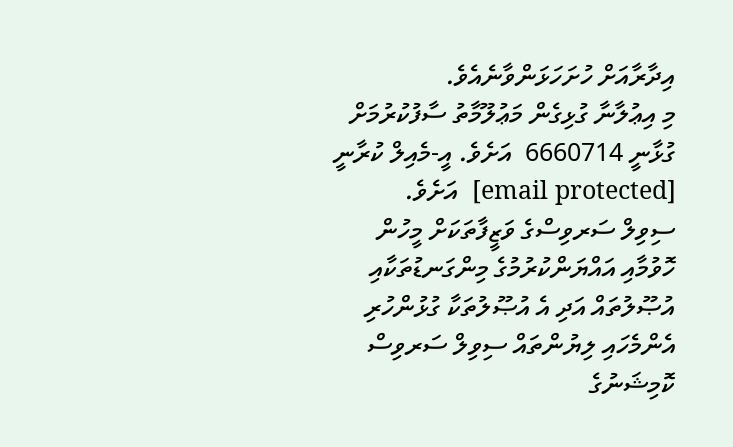އިދާރާއަށް ހުށަހަޅަންވާނެއެވެ.
މި އިޢުލާނާ ގުޅިގެން މަޢުލޫމާތު ސާފުކުރުމަށް ގުޅާނީ 6660714  އަށެވެ. އީ-މެއިލް ކުރާނީ [email protected]  އަށެވެ.
ސިވިލް ސަރވިސްގެ ވަޒީފާތަކަށް މީހުން ހޮވުމާއި އައްޔަންކުރުމުގެ މިންގަނޑުތަކާއި އުޞޫލުތައް އަދި އެ އުޞޫލުތަކާ ގުޅުންހުރި އެންމެހައި ލިޔުންތައް ސިވިލް ސަރވިސް ކޮމިޝަނުގެ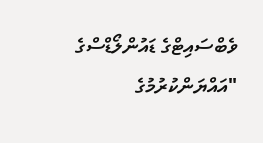ވެބްސައިޓްގެ ޑައުންލޯޑްސްގެ "އައްޔަންކުރުމުގެ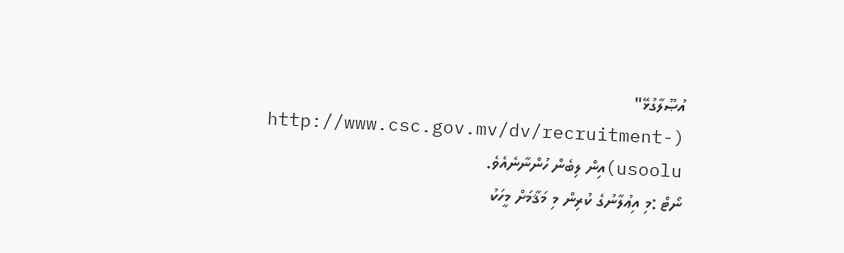އުޞޫލާގުޅޭ" (http://www.csc.gov.mv/dv/recruitment-usoolu)އިން ލިބެން ހުންނާނެއެވެ.
ނޯޓް :މި އިޢުލާނުގެ ކުރިން މި މަޤާމަށް މީހަކު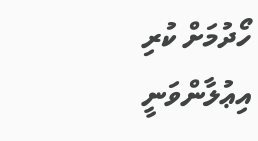ހޯދުމަށް ކުރި އިޢުލާންވަނީ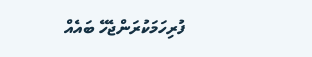ފުރިހަމަކުރަންޖެހޭ ބައެއް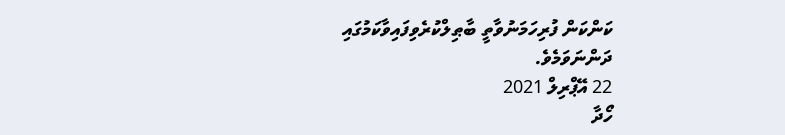ކަންކަން ފުރިހަމަނުވާތީ ބާޠިލްކުރެވިފައިވާކަމުގައި ދަންނަވަމެވެ.
22 އޭޕްރިލް 2021
ހޯދާ